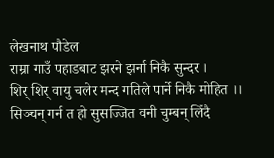लेखनाथ पौडेल
राम्रा गाउँ पहाडबाट झरने झर्ना निकै सुन्दर ।
शिर् शिर् वायु चलेर मन्द गतिले पार्ने निकै मोहित ।।
सिञ्चन् गर्न त हो सुसज्जित वनी चुम्बन् लिँदै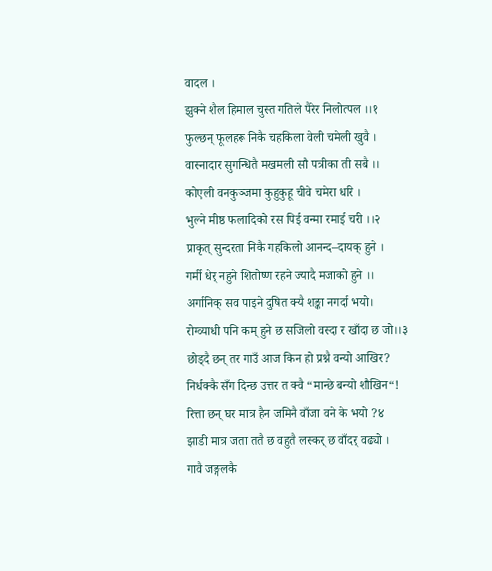वादल ।
झुक्ने शैल हिमाल चुस्त गतिले पैरेर निलोत्पल ।।१
फुल्छन् फूलहरू निकै चहकिला वेली चमेली खुवै ।
वास्नादार सुगन्धितै मखमली सौ पत्रीका ती सबै ।।
कोएली वनकुञ्जमा कुहुकुहू चीवे चमेरा धरि ।
भुल्ने मीष्ठ फलादिको रस पिई वन्मा रमाई चरी ।।२
प्राकृत् सुन्दरता निकै गहकिलो आनन्द–दायक् हुने ।
गर्मी धेर् नहुने शितोष्ण रहने ज्यादै मजाको हुने ।।
अर्गानिक् सव पाइने दुषित क्यै शङ्का नगर्दा भयो।
रोग्व्याधी पनि कम् हुने छ सजिलो वस्दा र खाँदा छ जो।।३
छोड्दै छन् तर गाउँ आज किन हो प्रश्नै वन्यो आखिर?
निर्धक्कै सँग दिन्छ उत्तर त क्वै “मान्छे बन्यो शौखिन“!
रित्ता छन् घर मात्र हैन जमिनै वाँजा वने के भयो ?४
झाडी मात्र जता ततै छ वहुतै लस्कर् छ वाँदर् वढ्यो ।
गावै जङ्गलकै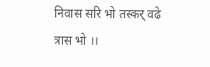निवास सरि भो तस्कर् वढे त्रास भो ।।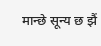मान्छे सून्य छ झैं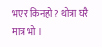भएर किनहो? थोत्रा घरै मात्र भो ।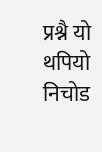प्रश्नै यो थपियो निचोड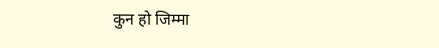कुन हो जिम्मा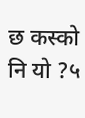छ कस्को नि यो ?५